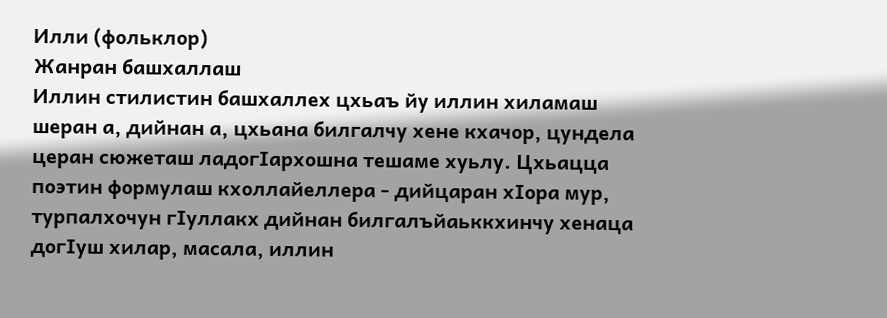Илли (фольклор)
Жанран башхаллаш
Иллин стилистин башхаллех цхьаъ йу иллин хиламаш шеран а, дийнан а, цхьана билгалчу хене кхачор, цундела церан сюжеташ ладогӀархошна тешаме хуьлу. Цхьацца поэтин формулаш кхоллайеллера - дийцаран хӀора мур, турпалхочун гӀуллакх дийнан билгалъйаьккхинчу хенаца догӀуш хилар, масала, иллин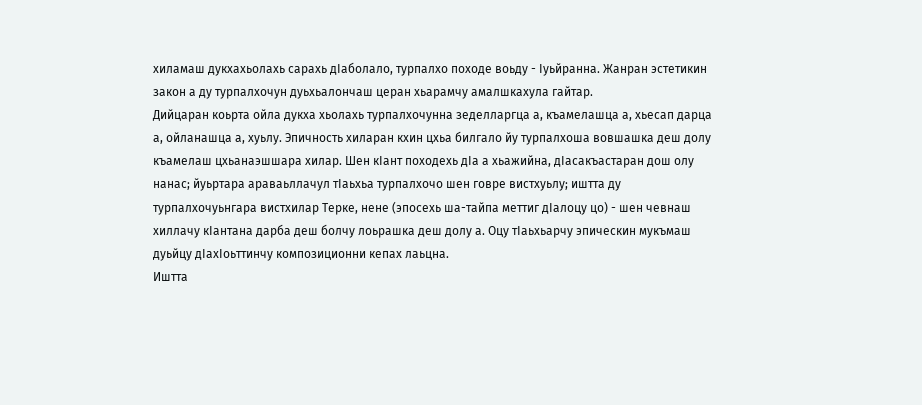хиламаш дукхахьолахь сарахь дӀаболало, турпалхо походе воьду - Ӏуьйранна. Жанран эстетикин закон а ду турпалхочун дуьхьалончаш церан хьарамчу амалшкахула гайтар.
Дийцаран коьрта ойла дукха хьолахь турпалхочунна зеделларгца а, къамелашца а, хьесап дарца а, ойланашца а, хуьлу. Эпичность хиларан кхин цхьа билгало йу турпалхоша вовшашка деш долу къамелаш цхьанаэшшара хилар. Шен кӀант походехь дӀа а хьажийна, дӀасакъастаран дош олу нанас; йуьртара араваьллачул тӀаьхьа турпалхочо шен говре вистхуьлу; иштта ду турпалхочуьнгара вистхилар Терке, нене (эпосехь ша-тайпа меттиг дӀалоцу цо) - шен чевнаш хиллачу кӀантана дарба деш болчу лоьрашка деш долу а. Оцу тӀаьхьарчу эпическин мукъмаш дуьйцу дӀахӀоьттинчу композиционни кепах лаьцна.
Иштта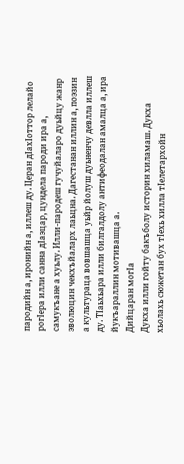пародийн а, иронийн а, иллеш ду. Церан дӀахӀоттор лелайо рогӀера илли санна дӀаэцар, цундела пароди ира а, самукъане а хуьлу. Илли-пародеш гучуйаларо дуьйцу жанр эволюцин чекхъйаларх лаьцна. Дагестанан иллин а, поэзин а культураца вовшашца уьйр йолуш дуьненчу девлла иллеш ду. ТӀаьхьара илли билгалдолу антифеодалан амалца а, ира йукъараллин мотивашца а.
Дийцаран могӀа
Дукха илли гойту бакъболу историн хиламаш. Дукха хьолахь сюжетан бух тӀехь хилла тӀелетархойн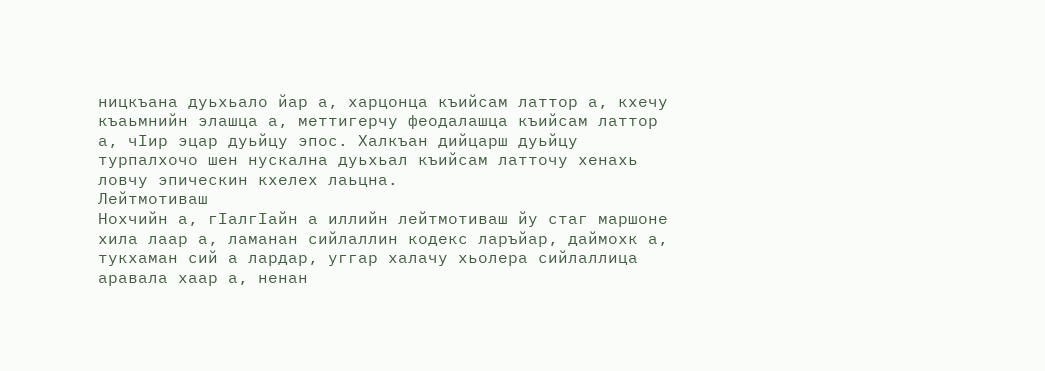ницкъана дуьхьало йар а, харцонца къийсам латтор а, кхечу къаьмнийн элашца а, меттигерчу феодалашца къийсам латтор а, чӀир эцар дуьйцу эпос. Халкъан дийцарш дуьйцу турпалхочо шен нускална дуьхьал къийсам латточу хенахь ловчу эпическин кхелех лаьцна.
Лейтмотиваш
Нохчийн а, гӀалгӀайн а иллийн лейтмотиваш йу стаг маршоне хила лаар а, ламанан сийлаллин кодекс ларъйар, даймохк а, тукхаман сий а лардар, уггар халачу хьолера сийлаллица аравала хаар а, ненан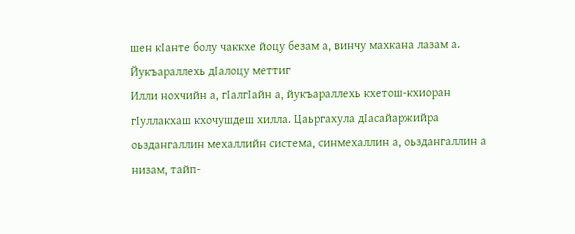шен кӀанте болу чаккхе йоцу безам а, винчу махкана лазам а.
Йукъараллехь дӀалоцу меттиг
Илли нохчийн а, гӀалгӀайн а, йукъараллехь кхетош-кхиоран гӀуллакхаш кхочушдеш хилла. Цаьргахула дӀасайаржийра оьздангаллин мехаллийн система, синмехаллин а, оьздангаллин а низам, тайп-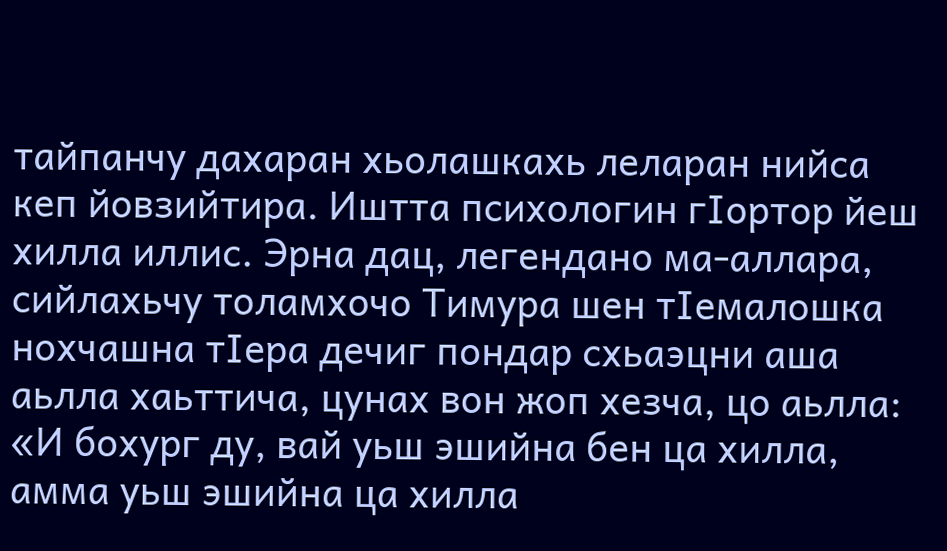тайпанчу дахаран хьолашкахь леларан нийса кеп йовзийтира. Иштта психологин гӀортор йеш хилла иллис. Эрна дац, легендано ма-аллара, сийлахьчу толамхочо Тимура шен тӀемалошка нохчашна тӀера дечиг пондар схьаэцни аша аьлла хаьттича, цунах вон жоп хезча, цо аьлла: «И бохург ду, вай уьш эшийна бен ца хилла, амма уьш эшийна ца хилла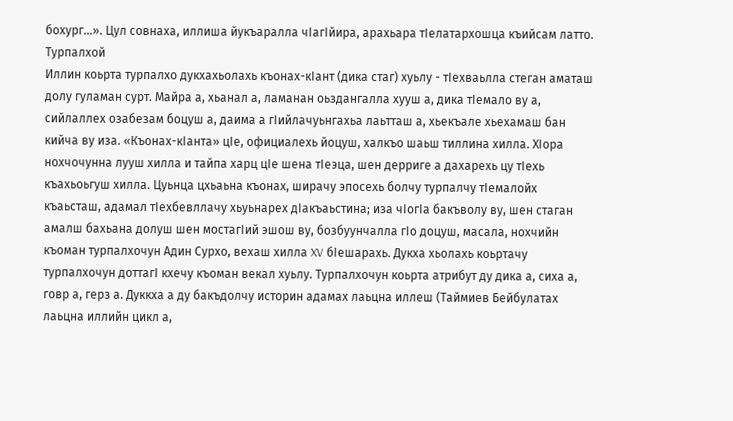бохург...». Цул совнаха, иллиша йукъаралла чӀагӀйира, арахьара тӀелатархошца къийсам латто.
Турпалхой
Иллин коьрта турпалхо дукхахьолахь къонах-кӀант (дика стаг) хуьлу - тӀехваьлла стеган аматаш долу гуламан сурт. Майра а, хьанал а, ламанан оьздангалла хууш а, дика тӀемало ву а, сийлаллех озабезам боцуш а, даима а гӀийлачуьнгахьа лаьтташ а, хьекъале хьехамаш бан кийча ву иза. «Къонах-кӀанта» цӀе, официалехь йоцуш, халкъо шаьш тиллина хилла. ХӀора нохчочунна лууш хилла и тайпа харц цӀе шена тӀеэца, шен дерриге а дахарехь цу тӀехь къахьоьгуш хилла. Цуьнца цхьаьна къонах, ширачу эпосехь болчу турпалчу тӀемалойх къаьсташ, адамал тӀехбевллачу хьуьнарех дӀакъаьстина; иза чӀогӀа бакъволу ву, шен стаган амалш бахьана долуш шен мостагӀий эшош ву, бозбуунчалла гӀо доцуш, масала, нохчийн къоман турпалхочун Адин Сурхо, вехаш хилла XV бӀешарахь. Дукха хьолахь коьртачу турпалхочун доттагӀ кхечу къоман векал хуьлу. Турпалхочун коьрта атрибут ду дика а, сиха а, говр а, герз а. Дуккха а ду бакъдолчу историн адамах лаьцна иллеш (Таймиев Бейбулатах лаьцна иллийн цикл а,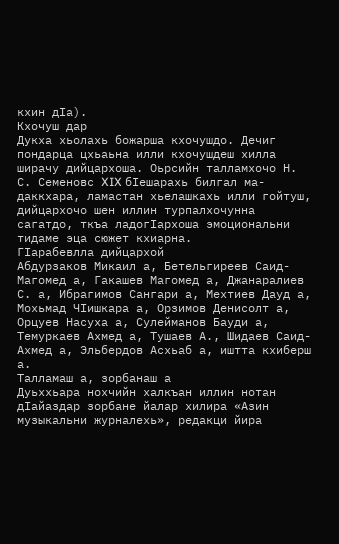кхин дӀа).
Кхочуш дар
Дукха хьолахь божарша кхочушдо. Дечиг пондарца цхьаьна илли кхочушдеш хилла ширачу дийцархоша. Оьрсийн талламхочо Н. С. Семеновс XIX бӀешарахь билгал ма-даккхара, ламастан хьелашкахь илли гойтуш, дийцархочо шен иллин турпалхочунна сагатдо, ткъа ладогӀархоша эмоциональни тидаме эца сюжет кхиарна.
ГӀарабевлла дийцархой
Абдурзаков Микаил а, Бетельгиреев Саид-Магомед а, Гакашев Магомед а, Джанаралиев С. а, Ибрагимов Сангари а, Мехтиев Дауд а, Мохьмад ЧӀишкара а, Орзимов Денисолт а, Орцуев Насуха а, Сулейманов Бауди а, Темуркаев Ахмед а, Тушаев А., Шидаев Саид-Ахмед а, Эльбердов Асхьаб а, иштта кхиберш а.
Талламаш а, зорбанаш а
Дуьххьара нохчийн халкъан иллин нотан дӀайаздар зорбане йалар хилира «Азин музыкальни журналехь», редакци йира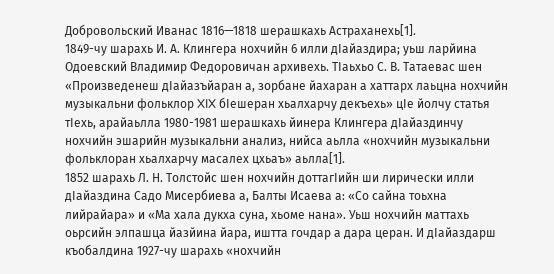Добровольский Иванас 1816—1818 шерашкахь Астраханехь[1].
1849-чу шарахь И. А. Клингера нохчийн 6 илли дӀайаздира; уьш ларйина Одоевский Владимир Федоровичан архивехь. ТӀаьхьо С. В. Татаевас шен «Произведенеш дӀайазъйаран а, зорбане йахаран а хаттарх лаьцна нохчийн музыкальни фольклор XIX бӀешеран хьалхарчу декъехь» цӀе йолчу статья тӀехь, арайаьлла 1980-1981 шерашкахь йинера Клингера дӀайаздинчу нохчийн эшарийн музыкальни анализ, нийса аьлла «нохчийн музыкальни фольклоран хьалхарчу масалех цхьаъ» аьлла[1].
1852 шарахь Л. Н. Толстойс шен нохчийн доттагӀийн ши лирически илли дӀайаздина Садо Мисербиева а, Балты Исаева а: «Со сайна тоьхна лийрайара» и «Ма хала дукха суна, хьоме нана». Уьш нохчийн маттахь оьрсийн элпашца йазйина йара, иштта гочдар а дара церан. И дӀайаздарш къобалдина 1927-чу шарахь «нохчийн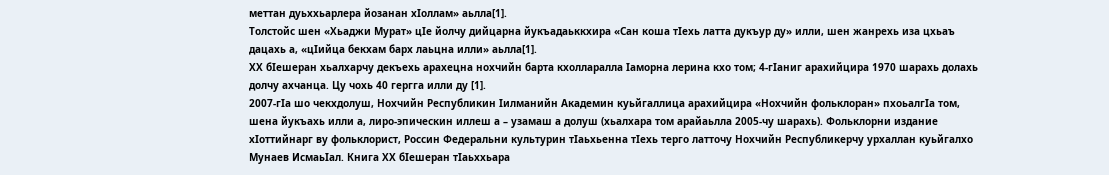меттан дуьххьарлера йозанан хӀоллам» аьлла[1].
Толстойс шен «Хьаджи Мурат» цӀе йолчу дийцарна йукъадаьккхира «Сан коша тӀехь латта дукъур ду» илли, шен жанрехь иза цхьаъ дацахь а, «цӀийца бекхам барх лаьцна илли» аьлла[1].
ХХ бӀешеран хьалхарчу декъехь арахецна нохчийн барта кхолларалла Ӏаморна лерина кхо том; 4-гӀаниг арахийцира 1970 шарахь долахь долчу ахчанца. Цу чохь 40 гергга илли ду [1].
2007-гӀа шо чекхдолуш, Нохчийн Республикин Ӏилманийн Академин куьйгаллица арахийцира «Нохчийн фольклоран» пхоьалгӀа том, шена йукъахь илли а, лиро-эпическин иллеш а – узамаш а долуш (хьалхара том арайаьлла 2005-чу шарахь). Фольклорни издание хӀоттийнарг ву фольклорист, Россин Федеральни культурин тӀаьхьенна тӀехь терго латточу Нохчийн Республикерчу урхаллан куьйгалхо Мунаев ИсмаьӀал. Книга ХХ бӀешеран тӀаьххьара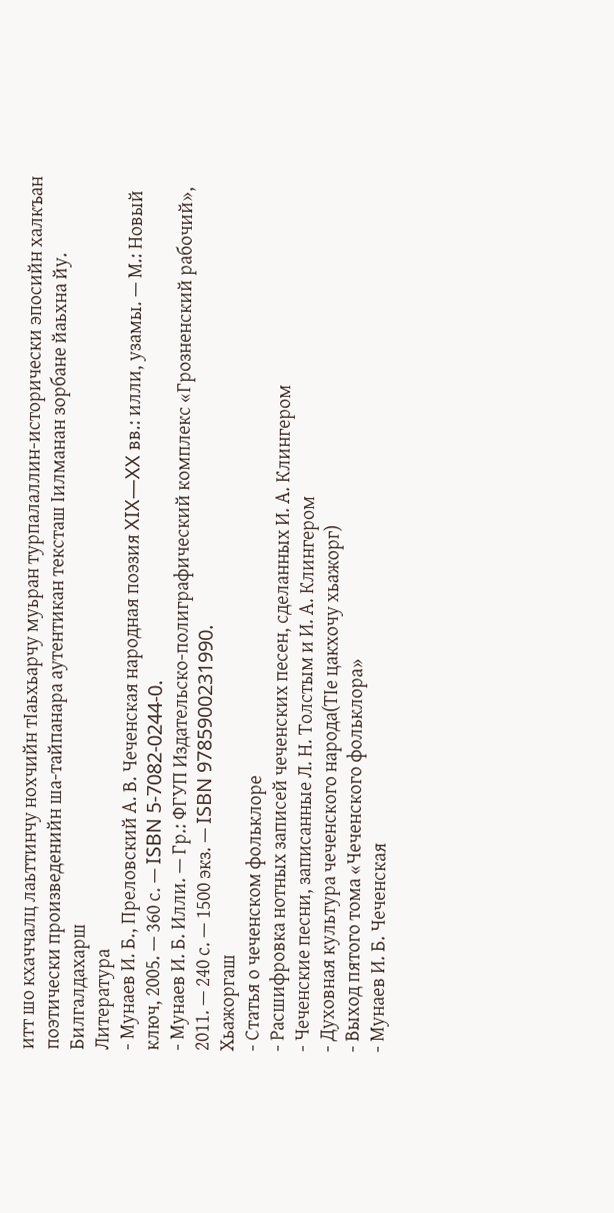итт шо кхаччалц лаьттинчу нохчийн тӀаьхьарчу муьран турпалаллин-исторически эпосийн халкъан поэтически произведенийн ша-тайпанара аутентикан тексташ Ӏилманан зорбане йаьхна йу.
Билгалдахарш
Литература
- Мунаев И. Б., Преловский А. В. Чеченская народная поэзия XIX—XX вв.: илли, узамы. — М.: Новый ключ, 2005. — 360 с. — ISBN 5-7082-0244-0.
- Мунаев И. Б. Илли. — Гр.: ФГУП Издательско-полиграфический комплекс «Грозненский рабочий», 2011. — 240 с. — 1500 экз. — ISBN 9785900231990.
Хьажоргаш
- Статья о чеченском фольклоре
- Расшифровка нотных записей чеченских песен, сделанных И. А. Клингером
- Чеченские песни, записанные Л. Н. Толстым и И. А. Клингером
- Духовная культура чеченского народа(ТӀе цакхочу хьажорг)
- Выход пятого тома «Чеченского фольклора»
- Мунаев И. Б. Чеченская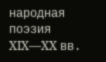народная поэзия XIX—XX вв.